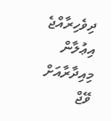ދިވެހިރާއްޖެ
އިޢުލާން
މިއިދާރާއަށް ވޭޖް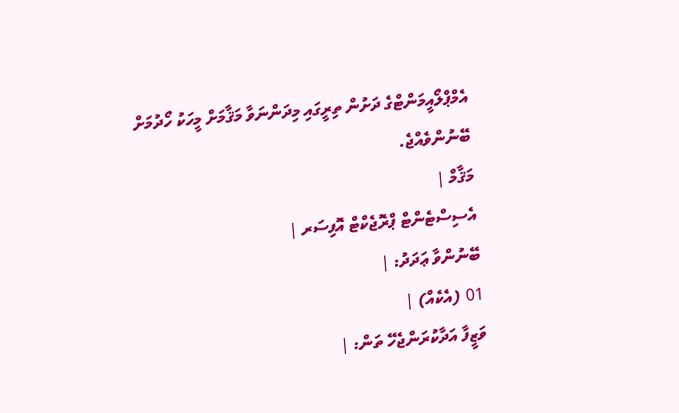އެމްޕްލޯއީމަންޓްގެ ދަށުން ތިރީގައި މިދަންނަވާ މަޤާމަށް މީހަކު ހޯދުމަށް ބޭނުންވެއްޖެ.
މަޤާމް |
އެސިސްޓެންޓް ޕްރޮޖެކްޓް އޮފިސަރ |
ބޭނުންވާ ޢަދަދު: |
01 (އެކެއް) |
ވަޒީފާ އަދާކުރަންޖެހޭ ތަން: |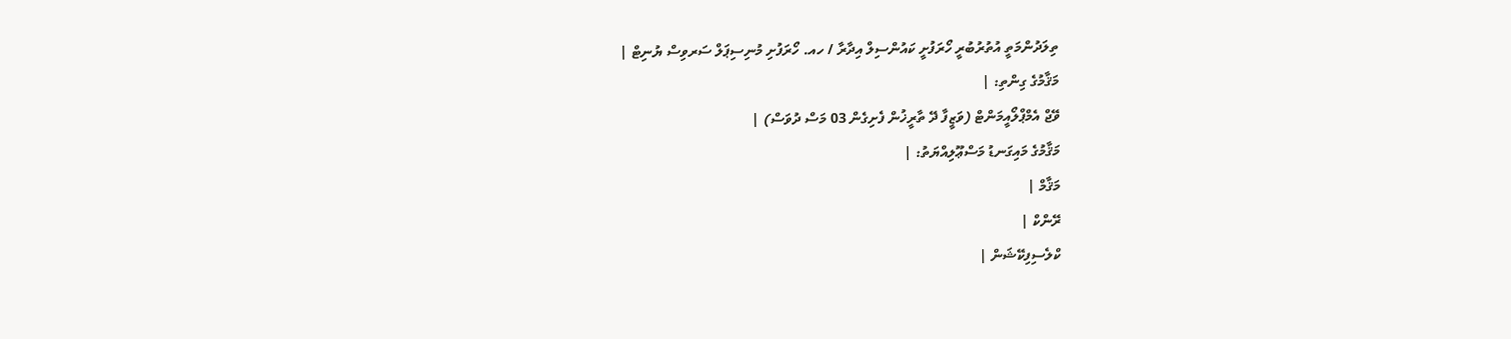ތިލަދުންމަތީ އުތުރުބުރީ ހޯރަފުށީ ކައުންސިލް އިދާރާ / ހއ. ހޯރަފުށި މުނިސިޕަލް ސަރވިސް ޔުނިޓް |
މަޤާމުގެ ގިންތި: |
ވޭޖް އެމްޕްލޯއީމަންޓް (ވަޒީފާ ދޭ ތާރީޚުން ފެށިގެން 03 މަސް ދުވަސް) |
މަޤާމުގެ މައިގަނޑު މަސްޢޫލިއްޔަތު: |
މަޤާމް |
ރޭންކް |
ކްލެސިފިކޭޝަން |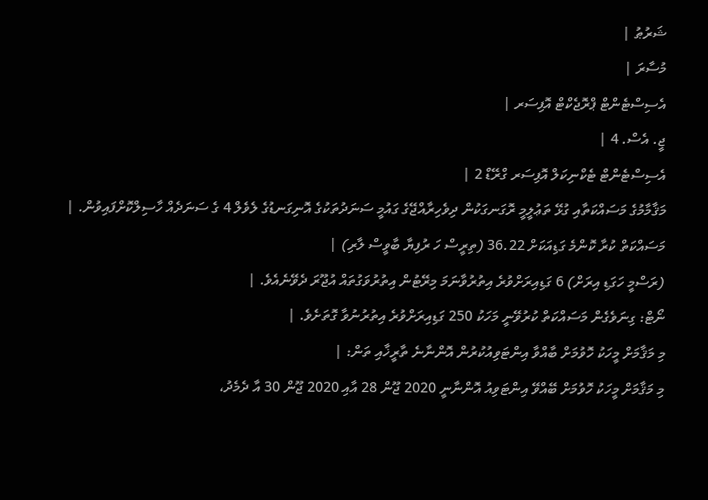ޝަރުޠު |
މުސާރަ |
އެސިސްޓެންޓް ޕްރޮޖެކްޓް އޮފިސަރ |
ޖީ. އެސް. 4 |
އެސިސްޓެންޓް ޓެކްނިކަލް އޮފިސަރ ގްރޭޑް 2 |
މަޤާމާމުގެ މަސައްކަތާއި ގުޅޭ ތަޢުލީމީ ރޮގަނގަކުން ދިވެހިރާއްޖޭގެ ގައުމީ ސަނަދުތަކުގެ އޮނިގަނޑުގެ ލެވެލް 4 ގެ ސަނަދެއް ހާސިލްކޮށްފައިވުން. |
މަސައްކަތް ކުރާ ކޮންމެ ގަޑިއަކަށް 36.22 (ތިރީސް ހަ ރުފިޔާ ބާވީސް ލާރި) |
(ރަސްމީ ހަގަޑި އިރަށް) 6 ގަޑިއިރަށްވުރެ އިތުރުވާނަމަ މިރޭޓުން އިތުރުވަގުތައް އުޖޫރަ ދެވޭނެއެވެ. |
ނޯޓް: ގިނަވެގެން މަސައްކަތް ކުރުވޭނީ މަހަކު 250 ގަޑިއިރަށްވުރެ އިތުރުނުވާ ގޮތަށެވެ. |
މި މަޤާމަށް މީހަކު ހޮވުމަށް ބާއްވާ އިންޓަވިއުކުރުން އޮންނާނެ ތާރީޚާއި ތަން: |
މި މަޤާމަށް މީހަކު ހޮވުމަށް ބޭއްވޭ އިންޓަވިއު އޮންނާނީ 2020 ޖޫން 28 އާއި 2020 ޖޫން 30 އާ ދެމެދު،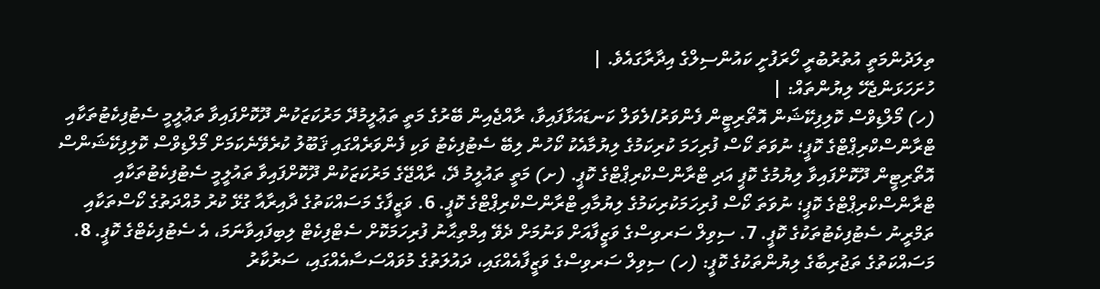ތިލަދުންމަތީ އުތުރުބުރީ ހޯރަފުށީ ކައުންސިލްގެ އިދާރާގައެވެ. |
ހުށަހަޅަންޖެހޭ ލިޔުންތައް: |
(ހ) މޯލްޑިވްސް ކޮލިފިކޭޝަން އޮތޯރިޓީން ފެންވަރު/ލެވަލް ކަނޑައަޅާފައިވާ، ރާއްޖެއިން ބޭރުގެ މަތީ ތަޢުލީމުދޭ މަރުކަޒަކުން ދޫކޮށްފައިވާ ތަޢުލީމީ ސެޓުފިކެޓުތަކާއި ޓްރާންސްކްރިޕްޓްގެ ކޮޕީ؛ ނުވަތަ ކޯސް ފުރިހަމަ ކުރިކަމުގެ ލިޔުމާއެކު ކޯހުން ލިބޭ ސެޓުފިކެޓު ވަކި ފެންވަރެއްގައި ޤަބޫލު ކުރެވޭނެކަމަށް މޯލްޑިވްސް ކޮލިފިކޭޝަންސް އޮތޯރިޓީން ދޫކޮށްފައިވާ ލިޔުމުގެ ކޮޕީ އަދި ޓްރާންސްކްރިޕްޓްގެ ކޮޕީ. (ށ) މަތީ ތައުލީމު ދޭ، ރާއްޖޭގެ މަރުކަޒަކުން ދޫކޮށްފައިވާ ތައުލީމީ ސެޓުފިކެޓުތަކާއި ޓްރާންސްކްރިޕްޓްގެ ކޮޕީ؛ ނުވަތަ ކޯސް ފުރިހަމަކުރިކަމުގެ ލިޔުމާއި ޓްރާންސްކްރިޕްޓްގެ ކޮޕީ. 6. ވަޒީފާގެ މަސައްކަތުގެ ދާއިރާއާ ގުޅޭ ކުރު މުއްދަތުގެ ކޯސްތަކާއި ތަމްރީނު ސެޓުފިކެޓުތަކުގެ ކޮޕީ. 7. ސިވިލް ސަރވިސްގެ ވަޒީފާއަށް ވަނުމަށް ދެވޭ އިމްތިޙާނު ފުރިހަމަކޮށް ސެޓްފިކެޓް ލިބިފައިވާނަމަ، އެ ސެޓުފިކެޓްގެ ކޮޕީ. 8. މަސައްކަތުގެ ތަޖުރިބާގެ ލިޔުންތަކުގެ ކޮޕީ: (ހ) ސިވިލް ސަރވިސްގެ ވަޒީފާއެއްގައި، ދައުލަތުގެ މުވައްސަސާއެއްގައި، ސަރުކާރު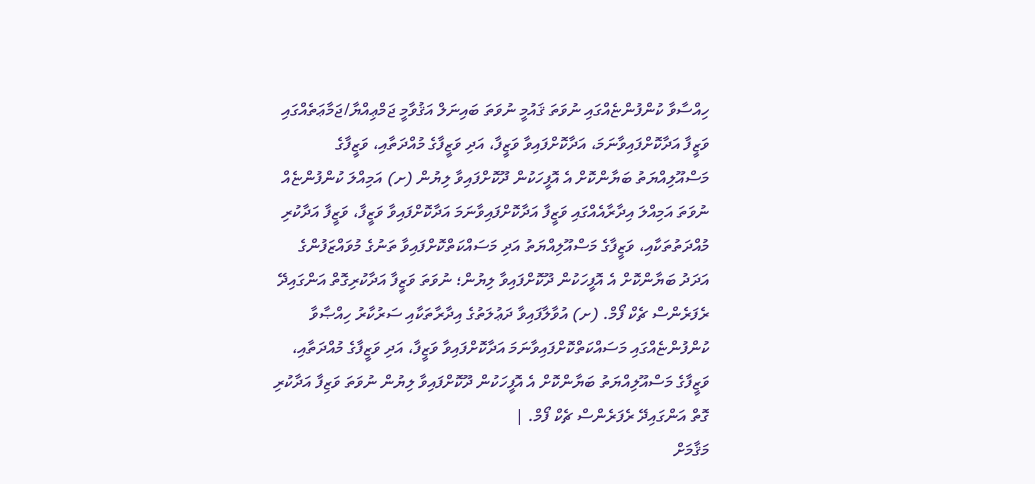ހިއްސާވާ ކުންފުންޏެއްގައި ނުވަތަ ޤައުމީ ނުވަތަ ބައިނަލް އަޤުވާމީ ޖަމްޢިއްޔާ/ޖަމާޢަތެއްގައި ވަޒީފާ އަދާކޮށްފައިވާނަމަ، އަދާކޮށްފައިވާ ވަޒީފާ، އަދި ވަޒީފާގެ މުއްދަތާއި، ވަޒީފާގެ މަސްއޫލިއްޔަތު ބަޔާންކޮށް އެ އޮފީހަކުން ދޫކޮށްފައިވާ ލިޔުން (ށ) އަމިއްލަ ކުންފުންޏެއް ނުވަތަ އަމިއްލަ އިދާރާއެއްގައި ވަޒީފާ އަދާކޮށްފައިވާނަމަ އަދާކޮށްފައިވާ ވަޒީފާ، ވަޒީފާ އަދާކުރި މުއްދަތުތަކާއި، ވަޒީފާގެ މަސްއޫލިއްޔަތު އަދި މަސައްކަތްކޮށްފައިވާ ތަނުގެ މުވައްޒަފުންގެ އަދަދު ބަޔާންކޮށް އެ އޮފީހަކުން ދޫކޮށްފައިވާ ލިޔުން؛ ނުވަތަ ވަޒީފާ އަދާކުރިގޮތް އަންގައިދޭ ރެފަރެންސް ޗެކް ފޯމް. (ށ) އުވާލާފައިވާ ދަޢުލަތުގެ އިދާރާތަކާއި ސަރުކާރު ހިއްޞާވާ ކުންފުންޏެއްގައި މަސައްކަތްކޮށްފައިވާނަމަ އަދާކޮށްފައިވާ ވަޒީފާ، އަދި ވަޒީފާގެ މުއްދަތާއި، ވަޒީފާގެ މަސްއޫލިއްޔަތު ބަޔާންކޮށް އެ އޮފީހަކުން ދޫކޮށްފައިވާ ލިޔުން ނުވަތަ ވަޒިފާ އަދާކުރި ގޮތް އަންގައިދޭ ރެފަރެންސް ޗެކް ފޯމް. |
މަޤާމަށް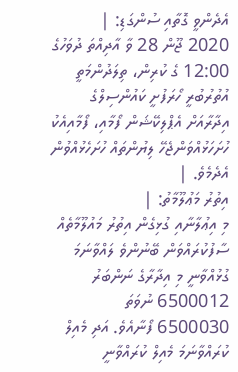އެދެންވީ ގޮތާއި ސުންގަޑި: |
2020 ޖޫން 28 ވާ އާދިއްތަ ދުވަހުގެ 12:00 ގެ ކުރިން، ތިލަދުންމަތީ އުތުރުބުރީ ހޯރަފުށީ ކައުންސިލްގެ އިދާރާއަށް އެޕްލިކޭޝަން ފޯމާއި، ފޯމާއިއެކު ހުށަހަޅުއްވަންޖެހޭ ލިޔުންތައް ހުށަހެޅުއްވުން އެދެމެވެ. |
އިތުރު މަޢުލޫމާތު: |
މި އިޢުލާނާއި ގުޅިގެން އިތުރު މައުލޫމާތެއް ސާފުކުރައްވަން ބޭނުންވެ ލައްވާނަމަ ގުޅުއްވާނީ މި އިދާރާގެ ނަންބަރު 6500012 ނުވަތަ 6500030 ފޯނާއެވެ. އަދި މެއިލް ކުރައްވާނަމަ މެއިލް ކުރައްވާނީ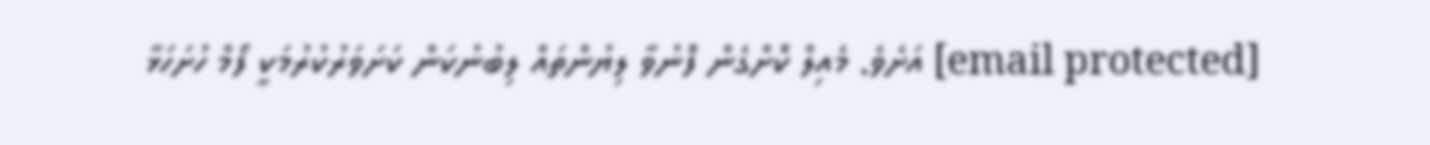[email protected] އަށެވެ. މެއިލް ކޮށްގެން ފޮނުވާ ލިޔުންތައް ލިބުނުކަން ކަށަވަރުކުރުމަކީ ފޯމް ހުށަހަޅާ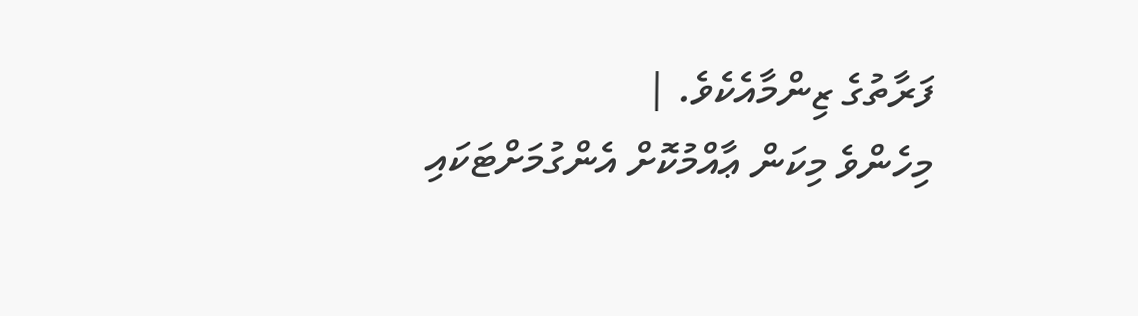ފަރާތުގެ ޒިންމާއެކެވެ. |
މިހެންވެ މިކަން ޢާއްމުކޮށް އެންގުމަށްޓަކައި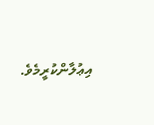އިޢުލާންކުރީމެވެ.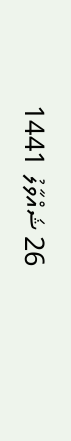26 ޝައްވާލު 1441